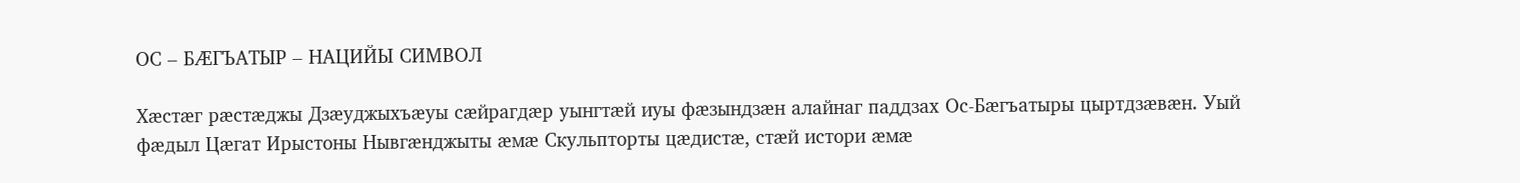ОС – БÆГЪАТЫР – НАЦИЙЫ СИМВОЛ

Хæстæг рæстæджы Дзæуджыхъæуы сæйрагдæр уынгтæй иуы фæзындзæн алайнаг паддзах Ос-Бæгъатыры цыртдзæвæн. Уый фæдыл Цæгат Ирыстоны Нывгæнджыты æмæ Скульпторты цæдистæ, стæй истори æмæ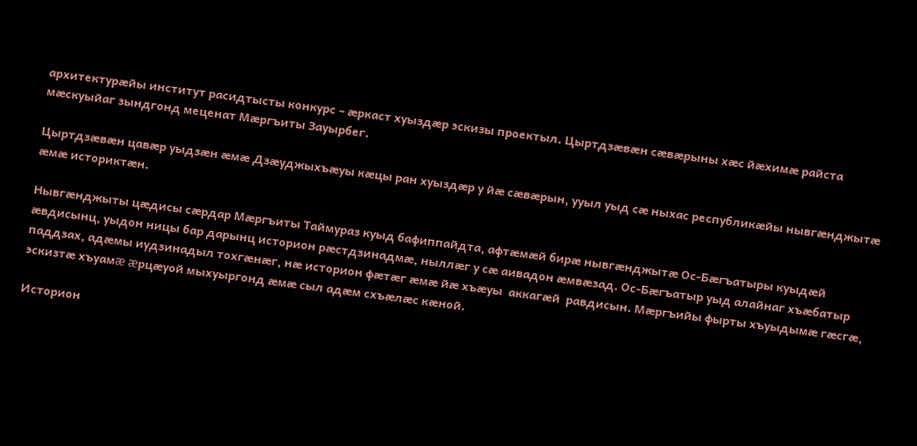архитектурæйы институт расидтысты конкурс – æркаст хуыздæр эскизы проектыл. Цыртдзæвæн сæвæрыны хæс йæхимæ райста мæскуыйаг зындгонд меценат Мæргъиты Зауырбег.

Цыртдзæвæн цавæр уыдзæн æмæ Дзæуджыхъæуы кæцы ран хуыздæр у йæ сæвæрын, ууыл уыд сæ ныхас республикæйы нывгæнджытæ æмæ историктæн.

Нывгæнджыты цæдисы сæрдар Мæргъиты Таймураз куыд бафиппайдта, афтæмæй бирæ нывгæнджытæ Ос-Бæгъатыры куыдæй æвдисынц, уыдон ницы бар дарынц историон рæстдзинадмæ, ныллæг у сæ аивадон æмвæзад. Ос-Бæгъатыр уыд алайнаг хъæбатыр паддзах, адæмы иудзинадыл тохгæнæг, нæ историон фæтæг æмæ йæ хъæуы  аккагæй  равдисын. Мæргъийы фырты хъуыдымæ гæсгæ, эскизтæ хъуамæ æрцæуой мыхуыргонд æмæ сыл адæм схъæлæс кæной.

Историон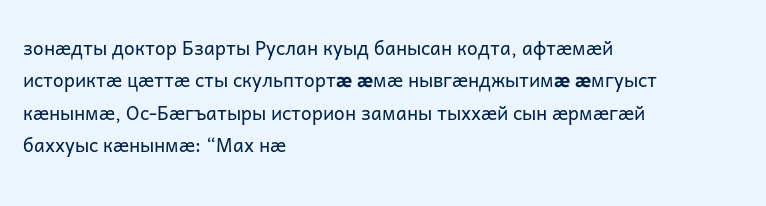зонæдты доктор Бзарты Руслан куыд банысан кодта, афтæмæй историктæ цæттæ сты скульптортæ æмæ нывгæнджытимæ æмгуыст кæнынмæ, Ос-Бæгъатыры историон заманы тыххæй сын æрмæгæй баххуыс кæнынмæ: “Мах нæ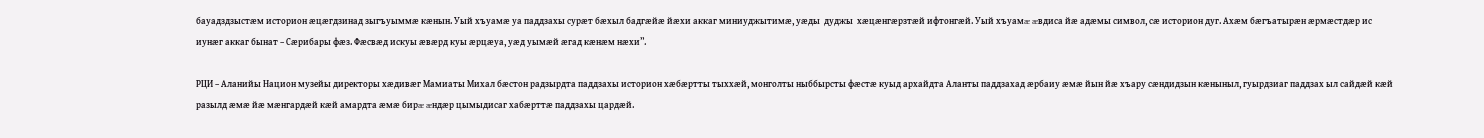бауадздзыстæм историон æцæгдзинад зыгъуыммæ кæнын. Уый хъуамæ уа паддзахы сурæт бæхыл бадгæйæ йæхи аккаг миниуджытимæ, уæды  дуджы  хæцæнгæрзтæй ифтонгæй. Уый хъуамæ æвдиса йæ адæмы символ, сæ историон дуг. Ахæм бæгъатырæн æрмæстдæр ис иунæг аккаг бынат – Сæрибары фæз. Фæсвæд искуы æвæрд куы æрцæуа, уæд уымæй æгад кæнæм нæхи”.

РЦИ – Аланийы Национ музейы директоры хæдивæг Мамиаты Михал бæстон радзырдта паддзахы историон хæбæртты тыххæй, монголты ныббырсты фæстæ куыд архайдта Аланты паддзахад æрбаиу æмæ йын йæ хъару сæндидзын кæныныл, гуырдзиаг паддзах ыл сайдæй кæй разылд æмæ йæ мæнгардæй кæй амардта æмæ бирæ æндæр цымыдисаг хабæрттæ паддзахы цардæй.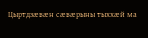Цыртдзæвæн сæвæрыны тыххæй ма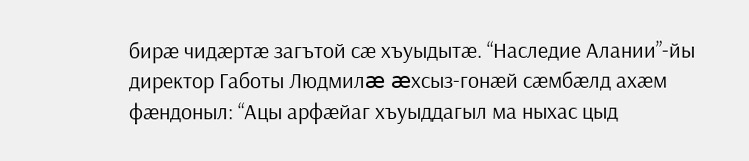бирæ чидæртæ загътой сæ хъуыдытæ. “Наследие Алании”-йы директор Габоты Людмилæ æхсыз-гонæй сæмбæлд ахæм фæндоныл: “Ацы арфæйаг хъуыддагыл ма ныхас цыд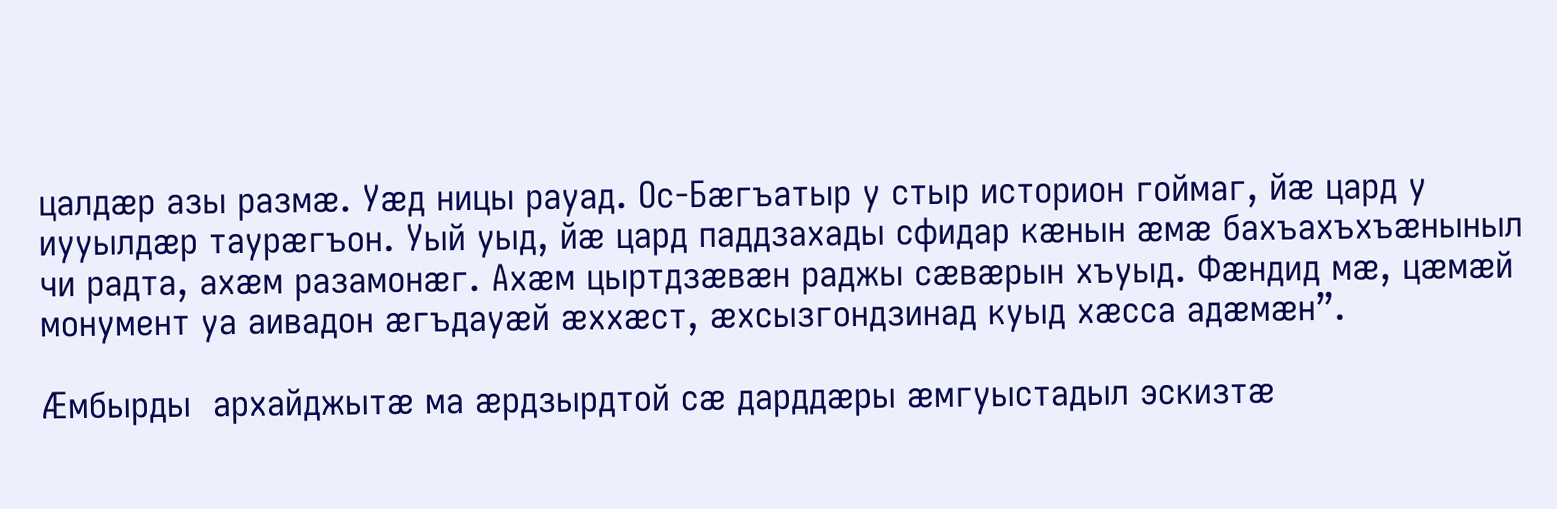цалдæр азы размæ. Уæд ницы рауад. Ос-Бæгъатыр у стыр историон гоймаг, йæ цард у иууылдæр таурæгъон. Уый уыд, йæ цард паддзахады сфидар кæнын æмæ бахъахъхъæныныл чи радта, ахæм разамонæг. Ахæм цыртдзæвæн раджы сæвæрын хъуыд. Фæндид мæ, цæмæй монумент уа аивадон æгъдауæй æххæст, æхсызгондзинад куыд хæсса адæмæн”.

Æмбырды  архайджытæ ма æрдзырдтой сæ дарддæры æмгуыстадыл эскизтæ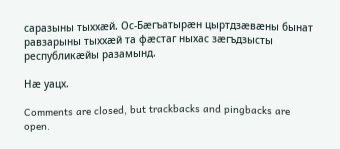саразыны тыххæй. Ос-Бæгъатырæн цыртдзæвæны бынат равзарыны тыххæй та фæстаг ныхас зæгъдзысты республикæйы разамынд.

Нæ уацх.

Comments are closed, but trackbacks and pingbacks are open.